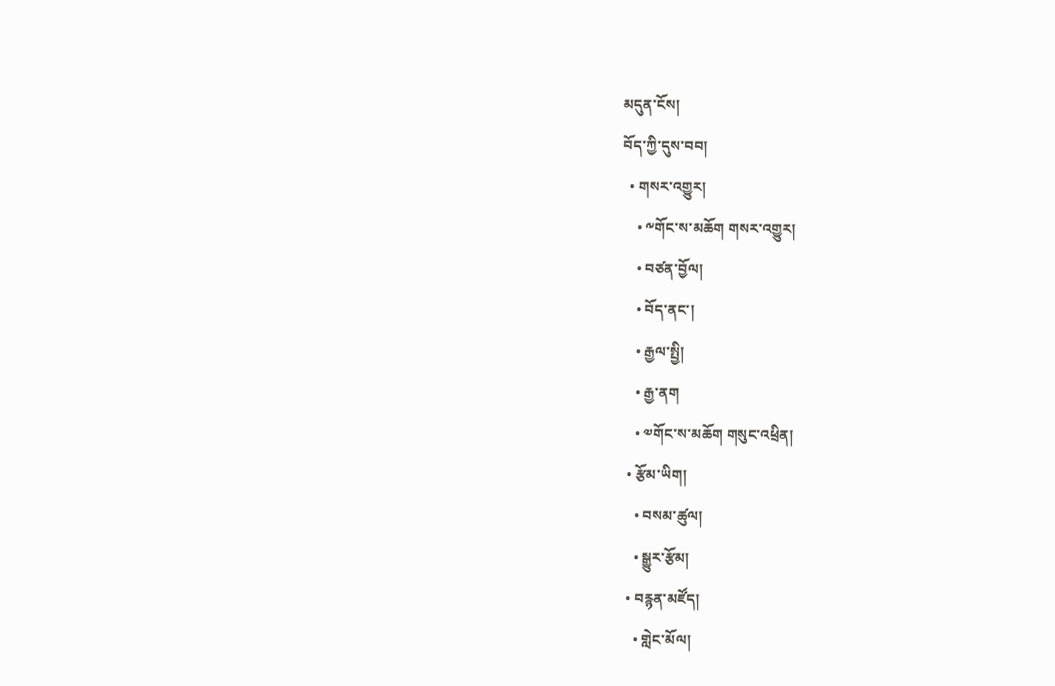མདུན་ངོས།
བོད་ཀྱི་དུས་བབ།
  • གསར་འགྱུར།
    • ༸གོང་ས་མཆོག གསར་འགྱུར།
    • བཙན་བྱོལ།
    • བོད་ནང་།
    • རྒྱལ་སྤྱི།
    • རྒྱ་ནག
    • ༧གོང་ས་མཆོག གསུང་འཕྲིན།
  • རྩོམ་ཡིག།
    • བསམ་ཚུལ།
    • སྒྱུར་རྩོམ།
  • བརྙན་མཛོད།
    • གླེང་མོལ།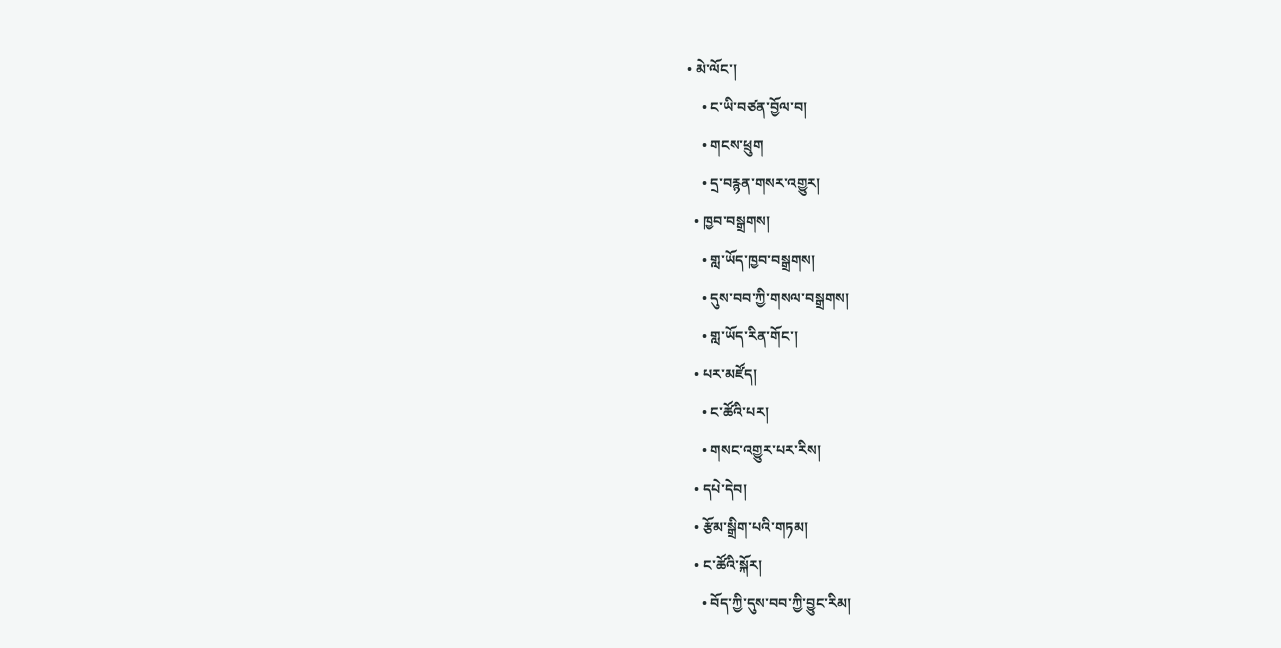• མེ་ལོང་།
    • ང་ཡི་བཙན་བྱོལ་བ།
    • གངས་ཕྲུག
    • དྲ་བརྙན་གསར་འགྱུར།
  • ཁྱབ་བསྒྲགས།
    • གླ་ཡོད་ཁྱབ་བསྒྲགས།
    • དུས་བབ་ཀྱི་གསལ་བསྒྲགས།
    • གླ་ཡོད་རིན་གོང་།
  • པར་མཛོད།
    • ང་ཚོའི་པར།
    • གསང་འགྱུར་པར་རིས།
  • དཔེ་དེབ།
  • རྩོམ་སྒྲིག་པའི་གཏམ།
  • ང་ཚོའི་སྐོར།
    • བོད་ཀྱི་དུས་བབ་ཀྱི་བྱུང་རིམ།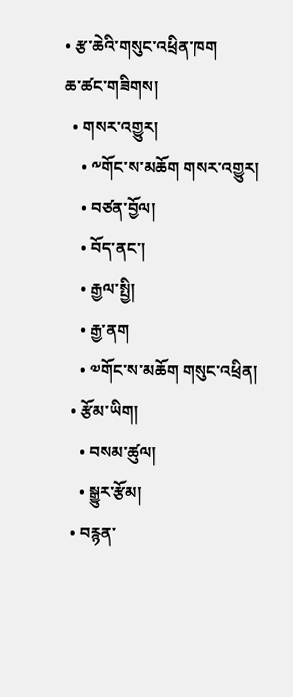• རྩ་ཆེའི་གསུང་འཕྲིན་ཁག
ཆ་ཚང་གཟིགས།
  • གསར་འགྱུར།
    • ༸གོང་ས་མཆོག གསར་འགྱུར།
    • བཙན་བྱོལ།
    • བོད་ནང་།
    • རྒྱལ་སྤྱི།
    • རྒྱ་ནག
    • ༧གོང་ས་མཆོག གསུང་འཕྲིན།
  • རྩོམ་ཡིག།
    • བསམ་ཚུལ།
    • སྒྱུར་རྩོམ།
  • བརྙན་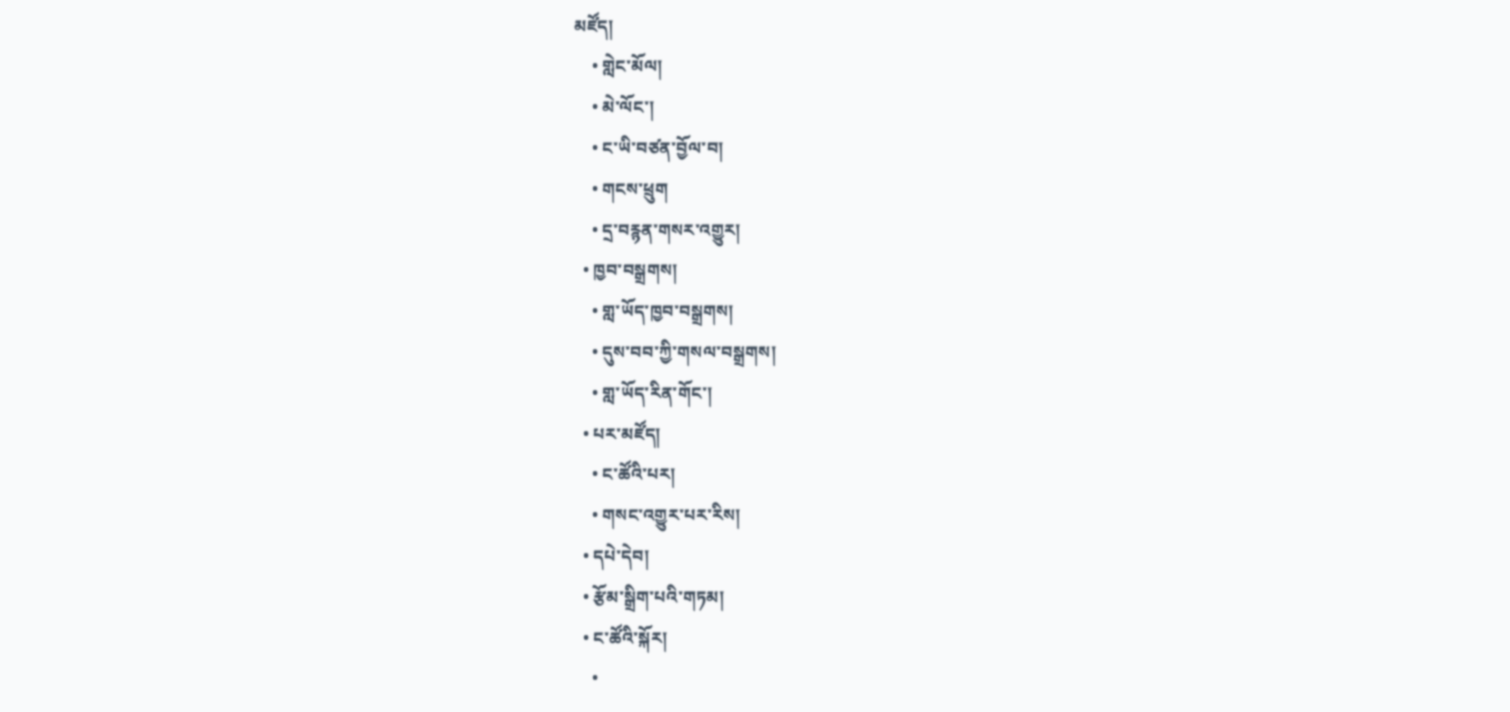མཛོད།
    • གླེང་མོལ།
    • མེ་ལོང་།
    • ང་ཡི་བཙན་བྱོལ་བ།
    • གངས་ཕྲུག
    • དྲ་བརྙན་གསར་འགྱུར།
  • ཁྱབ་བསྒྲགས།
    • གླ་ཡོད་ཁྱབ་བསྒྲགས།
    • དུས་བབ་ཀྱི་གསལ་བསྒྲགས།
    • གླ་ཡོད་རིན་གོང་།
  • པར་མཛོད།
    • ང་ཚོའི་པར།
    • གསང་འགྱུར་པར་རིས།
  • དཔེ་དེབ།
  • རྩོམ་སྒྲིག་པའི་གཏམ།
  • ང་ཚོའི་སྐོར།
    •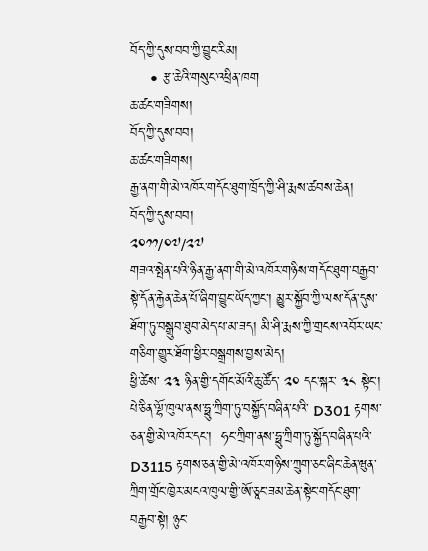བོད་ཀྱི་དུས་བབ་ཀྱི་བྱུང་རིམ།
    • རྩ་ཆེའི་གསུང་འཕྲིན་ཁག
ཆ་ཚང་གཟིགས།
བོད་ཀྱི་དུས་བབ།
ཆ་ཚང་གཟིགས།
རྒྱ་ནག་གི་མེ་འཁོར་གདོང་ཐུག་ཁྲོད་ཀྱི་ཤི་རྨས་ཚབས་ཆེན།
བོད་ཀྱི་དུས་བབ།
༢༠༡༡/༠༧/༢༧
གཟའ་སྤེན་པའི་ཉིན་རྒྱ་ནག་གི་མེ་འཁོར་གཉིས་གདོང་ཐུག་བརྒྱབ་སྟེ་དོན་རྐྱེན་ཆེན་པོ་ཞིག་བྱུང་ཡོད་ཀྱང་། མྱུར་སྐྱོབ་ཀྱི་ལས་དོན་དུས་ཐོག་ཏུ་བསྒྲུབ་ཐུབ་མེད་པ་མ་ཟད། མི་ཤི་རྨས་ཀྱི་གྲངས་འབོར་ཡང་གཅིག་གྱུར་ཐོག་ཕྱིར་བསྒྲགས་བྱས་མེད།
ཕྱི་ཚེས་ ༢༣ ཉིན་གྱི་དགོང་མོའི་ཆུ་ཚོད་ ༢༠ དང་སྐར་ ༣༨ སྟེང་། པེ་ཅིན་ལྷོ་ཁུལ་ནས་ཧྥུ་ཀྲིག་ཏུ་བསྐྱོད་བཞིན་པའི་ D301 རྟགས་ཅན་གྱི་མེ་འཁོར་དང་།  ཧང་ཀྲིག་ནས་ཧྥུ་ཀྲིག་ཏུ་སྐྱོད་བཞིན་པའི་ D3115 རྟགས་ཅན་གྱི་མེ་འཁོར་གཉིས་ཀྲུག་ཅང་ཞིང་ཆེན་ཝུན་ཀྲིག་གྲོང་ཁྱེར་མངའ་ཁུལ་གྱི་ཨོ་ཅཱང་ཟམ་ཆེན་སྟེང་གདོང་ཐུག་བརྒྱབ་སྟེ། ཉུང་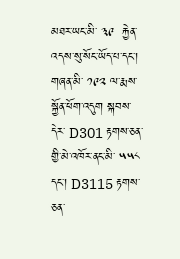མཐར་ཡང་མི་ ༣༩  རྐྱེན་འདས་སུ་སོང་ཡོད་པ་དང་། གཞན་མི་ ༡༩༢ ལ་རྨས་སྐྱོན་ཕོག་འདུག སྐབས་དེར་ D301 རྟགས་ཅན་གྱི་མེ་འཁོར་ནང་མི་ ༥༥༨ དང་། D3115 རྟགས་ཅན་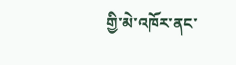གྱི་མེ་འཁོར་ནང་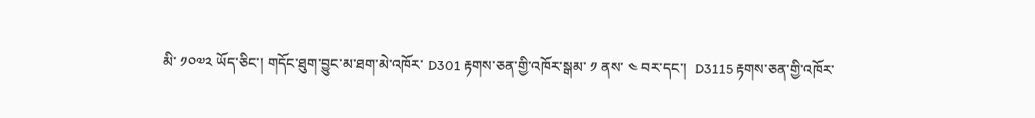མི་ ༡༠༧༢ ཡོད་ཅིང་། གདོང་ཐུག་བྱུང་མ་ཐག་མེ་འཁོར་ D301 རྟགས་ཅན་གྱི་འཁོར་སྒམ་ ༡ ནས་ ༤ བར་དང་།  D3115 རྟགས་ཅན་གྱི་འཁོར་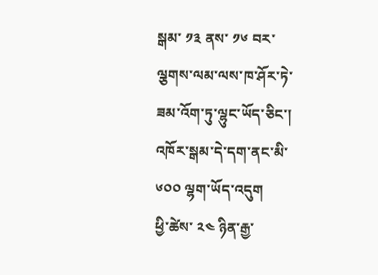སྒམ་ ༡༣ ནས་ ༡༦ བར་ལྕགས་ལམ་ལས་ཁ་ཤོར་ཏེ་ཟམ་འོག་ཏུ་ལྷུང་ཡོད་ཅིང་། འཁོར་སྒམ་དེ་དག་ནང་མི་ ༦༠༠ ལྷག་ཡོད་འདུག
ཕྱི་ཚེས་ ༢༤ ཉིན་རྒྱ་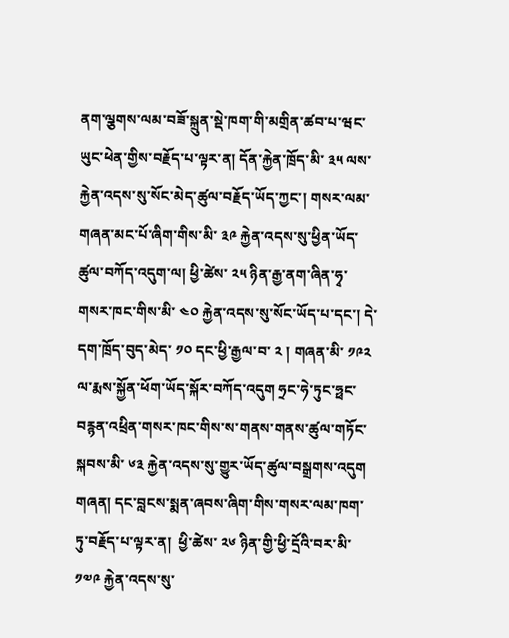ནག་ལྕགས་ལམ་བཟོ་སྐྲུན་སྡེ་ཁག་གི་མགྲིན་ཚབ་པ་ཝང་ཡུང་ཕེན་གྱིས་བརྗོད་པ་ལྟར་ན། དོན་རྐྱེན་ཁྲོད་མི་ ༣༥ ལས་རྐྱེན་འདས་སུ་སོང་མེད་ཚུལ་བརྗོད་ཡོད་ཀྱང་། གསར་ལམ་གཞན་མང་པོ་ཞིག་གིས་མི་ ༣༩ རྐྱེན་འདས་སུ་ཕྱིན་ཡོད་ཚུལ་བཀོད་འདུག་ལ། ཕྱི་ཚེས་ ༢༥ ཉིན་རྒྱ་ནག་ཞིན་ཧྭ་གསར་ཁང་གིས་མི་ ༤༠ རྐྱེན་འདས་སུ་སོང་ཡོད་པ་དང་། དེ་དག་ཁྲོད་བུད་མེད་ ༡༠ དང་ཕྱི་རྒྱལ་བ་ ༢ ། གཞན་མི་ ༡༩༢ ལ་རྨས་སྐྱོན་ཕོག་ཡོད་སྐོར་བཀོད་འདུག ཧྲང་ཧེ་ཏུང་ཧྥང་བརྙན་འཕྲིན་གསར་ཁང་གིས་ས་གནས་གནས་ཚུལ་གཏོང་སྐབས་མི་ ༦༣ རྐྱེན་འདས་སུ་གྱུར་ཡོད་ཚུལ་བསྒྲགས་འདུག གཞན། དང་བླངས་སྨན་ཞབས་ཞིག་གིས་གསར་ལམ་ཁག་ཏུ་བརྗོད་པ་ལྟར་ན།  ཕྱི་ཚེས་ ༢༦ ཉིན་གྱི་ཕྱི་དྲོའི་བར་མི་ ༡༧༩ རྐྱེན་འདས་སུ་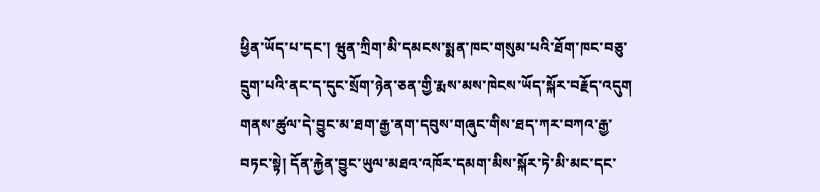ཕྱིན་ཡོད་པ་དང་། ཝུན་ཀྲིག་མི་དམངས་སྨན་ཁང་གསུམ་པའི་ཐོག་ཁང་བཅུ་དྲུག་པའི་ནང་ད་དུང་སྲོག་ཉེན་ཅན་གྱི་རྨས་མས་ཁེངས་ཡོད་སྐོར་བརྗོད་འདུག
གནས་ཚུལ་དེ་བྱུང་མ་ཐག་རྒྱ་ནག་དབུས་གཞུང་གིས་ཐད་ཀར་བཀའ་རྒྱ་བཏང་སྟེ། དོན་རྐྱེན་བྱུང་ཡུལ་མཐའ་འཁོར་དམག་མིས་སྐོར་ཏེ་མི་མང་དང་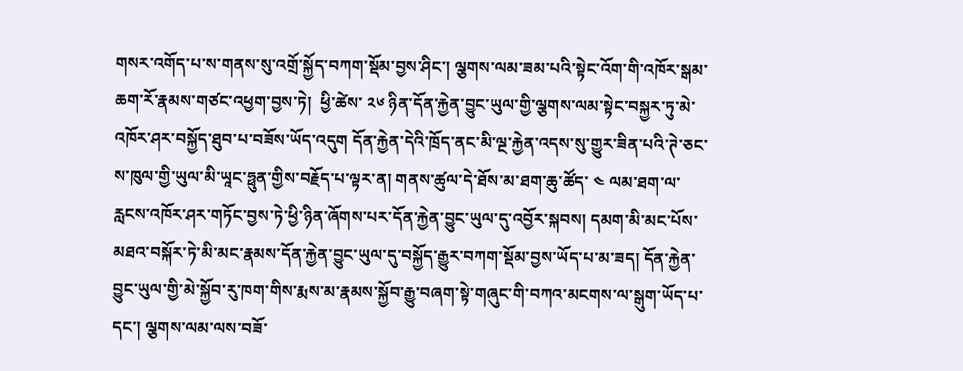གསར་འགོད་པ་ས་གནས་སུ་འགྲོ་སྐྱོད་བཀག་སྡོམ་བྱས་ཤིང་། ལྕགས་ལམ་ཟམ་པའི་སྟེང་འོག་གི་འཁོར་སྒམ་ཆག་རོ་རྣམས་གཙང་འཕྱག་བྱས་ཏེ།  ཕྱི་ཚེས་ ༢༦ ཉིན་དོན་རྐྱེན་བྱུང་ཡུལ་གྱི་ལྕགས་ལམ་སྟེང་བསྐྱར་ཏུ་མེ་འཁོར་ཤར་བསྐྱོད་ཐུབ་པ་བཟོས་ཡོད་འདུག དོན་རྐྱེན་དེའི་ཁྲོད་ནང་མི་ལྔ་རྐྱེན་འདས་སུ་གྱུར་ཟིན་པའི་ཊེ་ཅང་ས་ཁུལ་གྱི་ཡུལ་མི་ཡཱང་ཧྥུན་གྱིས་བརྗོད་པ་ལྟར་ན། གནས་ཚུལ་དེ་ཐོས་མ་ཐག་ཆུ་ཚོད་ ༤ ལམ་ཐག་ལ་རླངས་འཁོར་ཤར་གཏོང་བྱས་ཏེ་ཕྱི་ཉིན་ཞོགས་པར་དོན་རྐྱེན་བྱུང་ཡུལ་དུ་འབྱོར་སྐབས། དམག་མི་མང་པོས་མཐའ་བསྐོར་ཏེ་མི་མང་རྣམས་དོན་རྐྱེན་བྱུང་ཡུལ་དུ་བསྐྱོད་རྒྱུར་བཀག་སྡོམ་བྱས་ཡོད་པ་མ་ཟད། དོན་རྐྱེན་བྱུང་ཡུལ་གྱི་མེ་སྐྱོབ་རུ་ཁག་གིས་རྨས་མ་རྣམས་སྐྱོབ་རྒྱུ་བཞག་སྟེ་གཞུང་གི་བཀའ་མངགས་ལ་སྒུག་ཡོད་པ་དང་། ལྕགས་ལམ་ལས་བཟོ་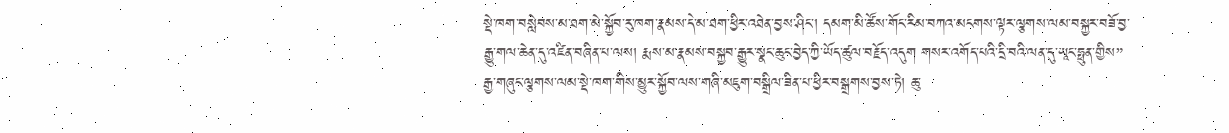སྡེ་ཁག་བསླེབས་མ་ཐག་མེ་སྐྱོབ་རུ་ཁག་རྣམས་དེ་མ་ཐག་ཕྱིར་འཐེན་བྱས་ཤིང་། དམག་མི་ཚོས་གོང་རིམ་བཀའ་མངགས་ལྟར་ལྕགས་ལམ་བསྐྱར་བཟོ་བྱ་རྒྱུ་གལ་ཆེན་དུ་འཛིན་བཞིན་པ་ལས། རྨས་མ་རྣམས་བསྐྱབ་རྒྱུར་སྣང་ཆུང་བྱེད་ཀྱི་ཡོད་ཚུལ་བརྗོད་འདུག གསར་འགོད་པའི་དྲི་བའི་ལན་དུ་ཡཱང་ཧྥུན་གྱིས” རྒྱ་གཞུང་ལྕགས་ལམ་སྡེ་ཁག་གིས་མྱུར་སྐྱོབ་ལས་གཞི་མཇུག་བསྒྲིལ་ཟིན་པ་ཕྱིར་བསྒྲགས་བྱས་ཏེ། ཆུ་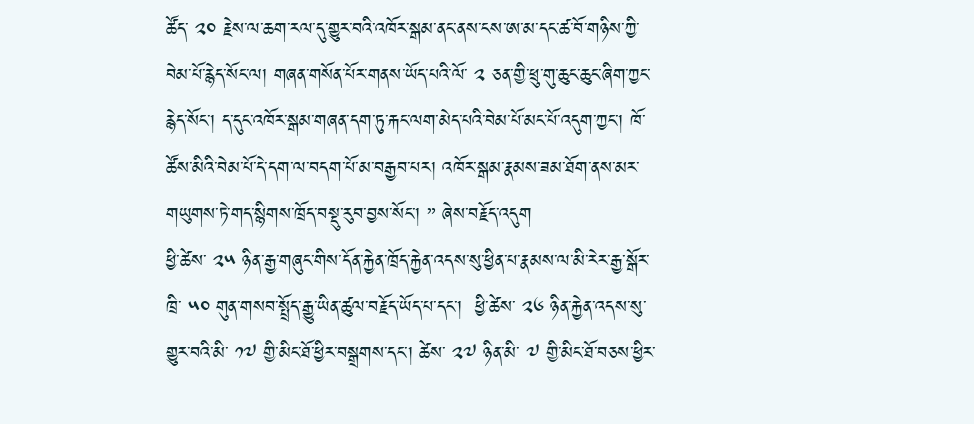ཚོད་ ༢༠ རྗེས་ལ་ཆག་རལ་དུ་གྱུར་བའི་འཁོར་སྒམ་ནང་ནས་ངས་ཨ་མ་དང་ཚ་བོ་གཉིས་ཀྱི་བེམ་པོ་རྙེད་སོང་ལ། གཞན་གསོན་པོར་གནས་ཡོད་པའི་ལོ་ ༢ ཅན་གྱི་ཕྲུ་གུ་ཆུང་ཆུང་ཞིག་ཀྱང་རྙེད་སོང་། ད་དུང་འཁོར་སྒམ་གཞན་དག་ཏུ་རྐང་ལག་མེད་པའི་བེམ་པོ་མང་པོ་འདུག་ཀྱང་། ཁོ་ཚོས་མིའི་བེམ་པོ་དེ་དག་ལ་བདག་པོ་མ་བརྒྱབ་པར། འཁོར་སྒམ་རྣམས་ཟམ་ཐོག་ནས་མར་གཡུགས་ཏེ་གད་སྙིགས་ཁྲོད་བསྡུ་རུབ་བྱས་སོང་། ” ཞེས་བརྗོད་འདུག
ཕྱི་ཚེས་ ༢༥ ཉིན་རྒྱ་གཞུང་གིས་དོན་རྐྱེན་ཁྲོད་རྐྱེན་འདས་སུ་ཕྱིན་པ་རྣམས་ལ་མི་རེར་རྒྱ་སྒོར་ཁྲི་ ༥༠ གུན་གསབ་སྤྲོད་རྒྱུ་ཡིན་ཚུལ་བརྗོད་ཡོད་པ་དང་།  ཕྱི་ཚེས་ ༢༦ ཉིན་རྐྱེན་འདས་སུ་གྱུར་བའི་མི་ ༡༧ གྱི་མིང་ཐོ་ཕྱིར་བསྒྲགས་དང་། ཚེས་ ༢༧ ཉིན་མི་ ༧ གྱི་མིང་ཐོ་བཅས་ཕྱིར་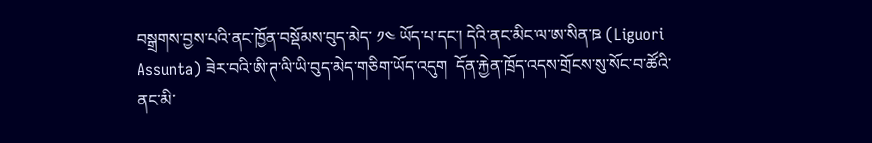བསྒྲགས་བྱས་པའི་ནང་ཁྱོན་བསྡོམས་བུད་མེད་ ༡༤ ཡོད་པ་དང་། དེའི་ནང་མིང་ལ་ཨ་སིན་ཋ (Liguori Assunta) ཟེར་བའི་ཨི་ཊ་ལི་ཡི་བུད་མེད་གཅིག་ཡོད་འདུག  དོན་རྐྱེན་ཁྲོད་འདས་གྲོངས་སུ་སོང་བ་ཚོའི་ནང་མི་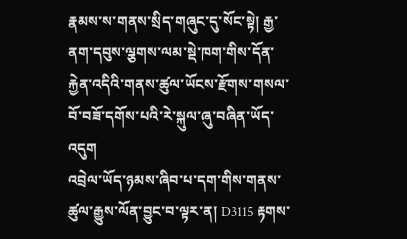རྣམས་ས་གནས་སྲིད་གཞུང་དུ་སོང་སྟེ། རྒྱ་ནག་དབུས་ལྕགས་ལམ་སྡེ་ཁག་གིས་དོན་རྐྱེན་འདིའི་གནས་ཚུལ་ཡོངས་རྫོགས་གསལ་བོ་བཟོ་དགོས་པའི་རེ་སྐུལ་ཞུ་བཞིན་ཡོད་འདུག
འབྲེལ་ཡོད་ཉམས་ཞིབ་པ་དག་གིས་གནས་ཚུལ་རྒྱུས་ལོན་བྱུང་བ་ལྟར་ན། D3115 རྟགས་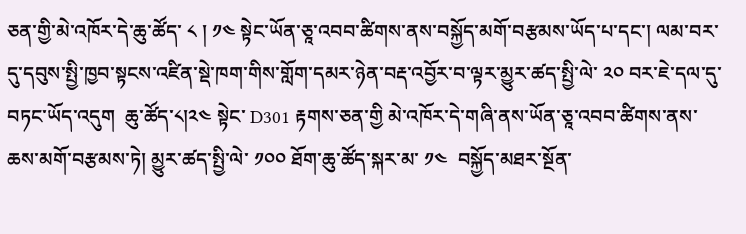ཅན་གྱི་མེ་འཁོར་དེ་ཆུ་ཚོད་ ༨ ། ༡༤ སྟེང་ཡོན་ཅཱ་འབབ་ཚིགས་ནས་བསྐྱོད་མགོ་བརྩམས་ཡོད་པ་དང་། ལམ་བར་དུ་དབུས་སྤྱི་ཁྱབ་སྟངས་འཛིན་སྡེ་ཁག་གིས་གློག་དམར་ཉེན་བརྡ་འབྱོར་བ་ལྟར་མྱུར་ཚད་སྤྱི་ལེ་ ༢༠ བར་ཇེ་དལ་དུ་བཏང་ཡོད་འདུག  ཆུ་ཚོད་༨།༢༤ སྟེང་ D301 རྟགས་ཅན་གྱི མེ་འཁོར་དེ་གཞི་ནས་ཡོན་ཅཱ་འབབ་ཚིགས་ནས་ཆས་མགོ་བརྩམས་ཏེ། མྱུར་ཚད་སྤྱི་ལེ་ ༡༠༠ ཐོག་ཆུ་ཚོད་སྐར་མ་ ༡༤  བསྐྱོད་མཐར་སྔོན་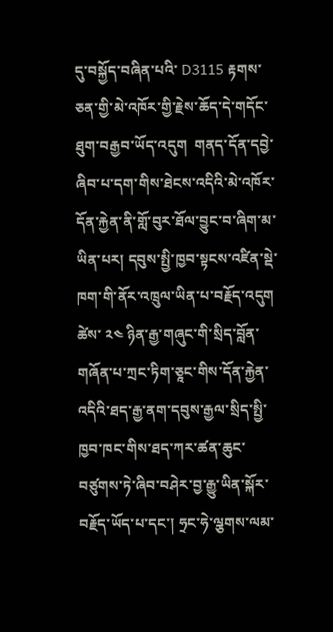དུ་བསྐྱོད་བཞིན་པའི་ D3115 རྟགས་ཅན་གྱི་མེ་འཁོར་གྱི་རྗེས་ཆོད་དེ་གདོང་ཐུག་བརྒྱབ་ཡོད་འདུག  གནད་དོན་དབྱེ་ཞིབ་པ་དག་གིས་ཐེངས་འདིའི་མེ་འཁོར་དོན་རྐྱེན་ནི་གློ་བུར་ཐོལ་བྱུང་བ་ཞིག་མ་ཡིན་པར། དབུས་སྤྱི་ཁྱབ་སྟངས་འཛིན་སྡེ་ཁག་གི་ནོར་འཁྲུལ་ཡིན་པ་བརྗོད་འདུག
ཚེས་ ༢༤ ཉིན་རྒྱ་གཞུང་གི་སྲིད་བློན་གཞོན་པ་ཀྲང་ཏིག་ཅཱང་གིས་དོན་རྐྱེན་འདིའི་ཐད་རྒྱ་ནག་དབུས་རྒྱལ་སྲིད་སྤྱི་ཁྱབ་ཁང་གིས་ཐད་ཀར་ཚན་ཆུང་བཙུགས་ཏེ་ཞིབ་བཤེར་བྱ་རྒྱུ་ཡིན་སྐོར་བརྗོད་ཡོད་པ་དང་། ཧྲང་ཧེ་ལྕགས་ལམ་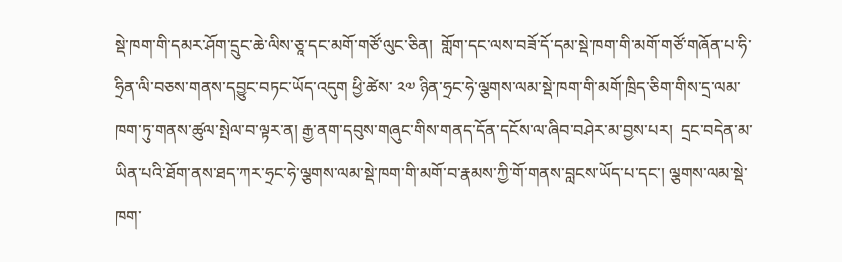སྡེ་ཁག་གི་དམར་ཤོག་དྲུང་ཆེ་ལིས་ཅཱ་དང་མགོ་གཙོ་ལུང་ཅིན།  གློག་དང་ལས་བཟོ་དོ་དམ་སྡེ་ཁག་གི་མགོ་གཙོ་གཞོན་པ་ཧི་ཧྲིན་ལི་བཅས་གནས་དབྱུང་བཏང་ཡོད་འདུག ཕྱི་ཚེས་ ༢༧ ཉིན་ཧྲང་ཧེ་ལྕགས་ལམ་སྡེ་ཁག་གི་མགོ་ཁྲིད་ཅིག་གིས་དྲ་ལམ་ཁག་ཏུ་གནས་ཚུལ་སྤེལ་བ་ལྟར་ན། རྒྱ་ནག་དབུས་གཞུང་གིས་གནད་དོན་དངོས་ལ་ཞིབ་བཤེར་མ་བྱས་པར།  དྲང་བདེན་མ་ཡིན་པའི་ཐོག་ནས་ཐད་ཀར་ཧྲང་ཧེ་ལྕགས་ལམ་སྡེ་ཁག་གི་མགོ་བ་རྣམས་ཀྱི་གོ་གནས་བླངས་ཡོད་པ་དང་། ལྕགས་ལམ་སྡེ་ཁག་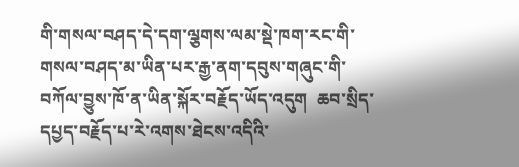གི་གསལ་བཤད་དེ་དག་ལྕགས་ལམ་སྡེ་ཁག་རང་གི་གསལ་བཤད་མ་ཡིན་པར་རྒྱ་ནག་དབུས་གཞུང་གི་བཀོལ་བྱུས་ཁོ་ན་ཡིན་སྐོར་བརྗོད་ཡོད་འདུག  ཆབ་སྲིད་དཔྱད་བརྗོད་པ་རེ་འགས་ཐེངས་འདིའི་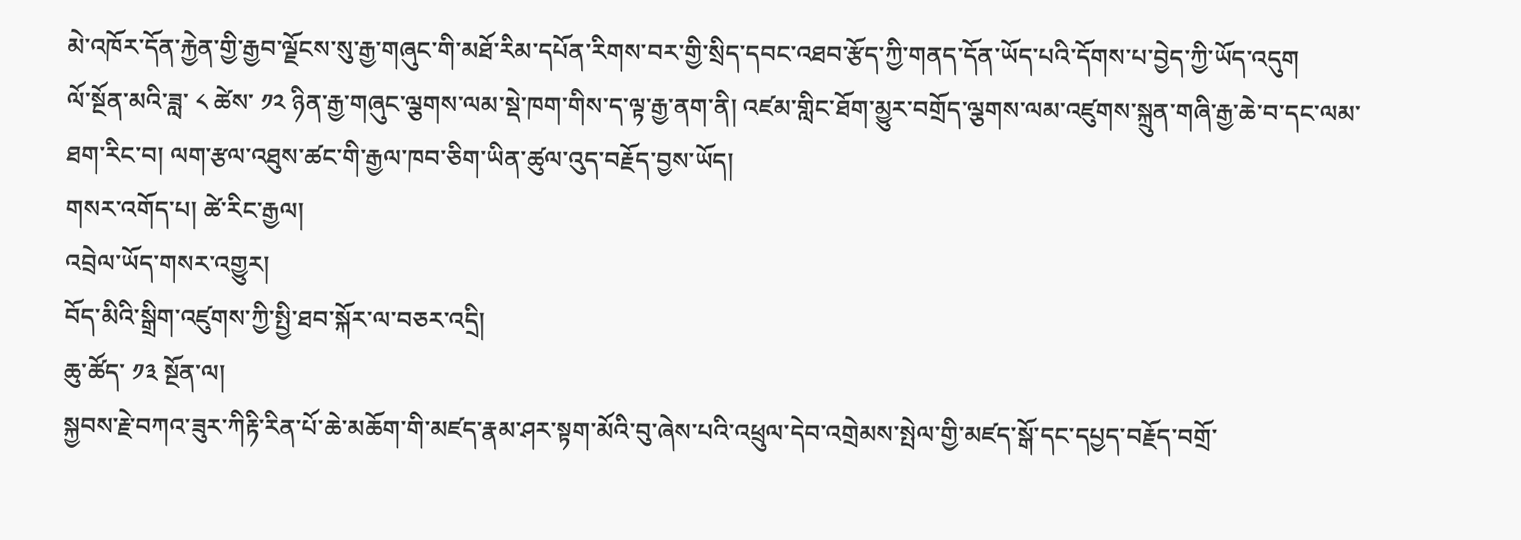མེ་འཁོར་དོན་རྐྱེན་གྱི་རྒྱབ་ལྗོངས་སུ་རྒྱ་གཞུང་གི་མཐོ་རིམ་དཔོན་རིགས་བར་གྱི་སྲིད་དབང་འཐབ་རྩོད་ཀྱི་གནད་དོན་ཡོད་པའི་དོགས་པ་བྱེད་ཀྱི་ཡོད་འདུག
ལོ་སྔོན་མའི་ཟླ་ ༨ ཚེས་ ༡༢ ཉིན་རྒྱ་གཞུང་ལྕགས་ལམ་སྡེ་ཁག་གིས་ད་ལྟ་རྒྱ་ནག་ནི། འཛམ་གླིང་ཐོག་མྱུར་བགྲོད་ལྕགས་ལམ་འཛུགས་སྐྲུན་གཞི་རྒྱ་ཆེ་བ་དང་ལམ་ཐག་རིང་བ། ལག་རྩལ་འཐུས་ཚང་གི་རྒྱལ་ཁབ་ཅིག་ཡིན་ཚུལ་འུད་བརྗོད་བྱས་ཡོད།
གསར་འགོད་པ། ཚེ་རིང་རྒྱལ།
འབྲེལ་ཡོད་གསར་འགྱུར།
བོད་མིའི་སྒྲིག་འཛུགས་ཀྱི་སྤྱི་ཐབ་སྐོར་ལ་བཅར་འདྲི།
ཆུ་ཚོད་ ༡༣ སྔོན་ལ།
སྐྱབས་རྗེ་བཀའ་ཟུར་ཀིརྟི་རིན་པོ་ཆེ་མཆོག་གི་མཛད་རྣམ་ཤར་སྟག་མོའི་བུ་ཞེས་པའི་འཕྲུལ་དེབ་འགྲེམས་སྤེལ་གྱི་མཛད་སྒོ་དང་དཔྱད་བརྗོད་བགྲོ་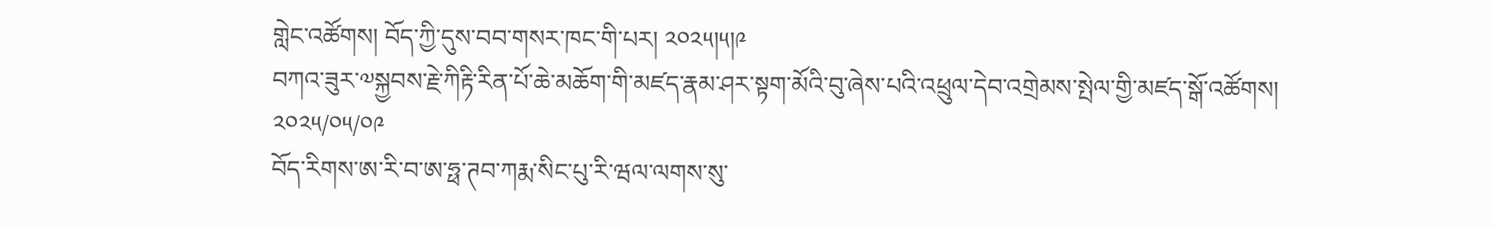གླེང་འཚོགས། བོད་ཀྱི་དུས་བབ་གསར་ཁང་གི་པར། ༢༠༢༥།༥།༩
བཀའ་ཟུར་༧སྐྱབས་རྗེ་ཀིརྟི་རིན་པོ་ཆེ་མཆོག་གི་མཛད་རྣམ་ཤར་སྟག་མོའི་བུ་ཞེས་པའི་འཕྲུལ་དེབ་འགྲེམས་སྤེལ་གྱི་མཛད་སྒོ་འཚོགས།
༢༠༢༥/༠༥/༠༩
བོད་རིགས་ཨ་རི་བ་ཨ་ཧྥ་ཊབ་ཀརྨ་སིང་པུ་རི་ཝལ་ལགས་སུ་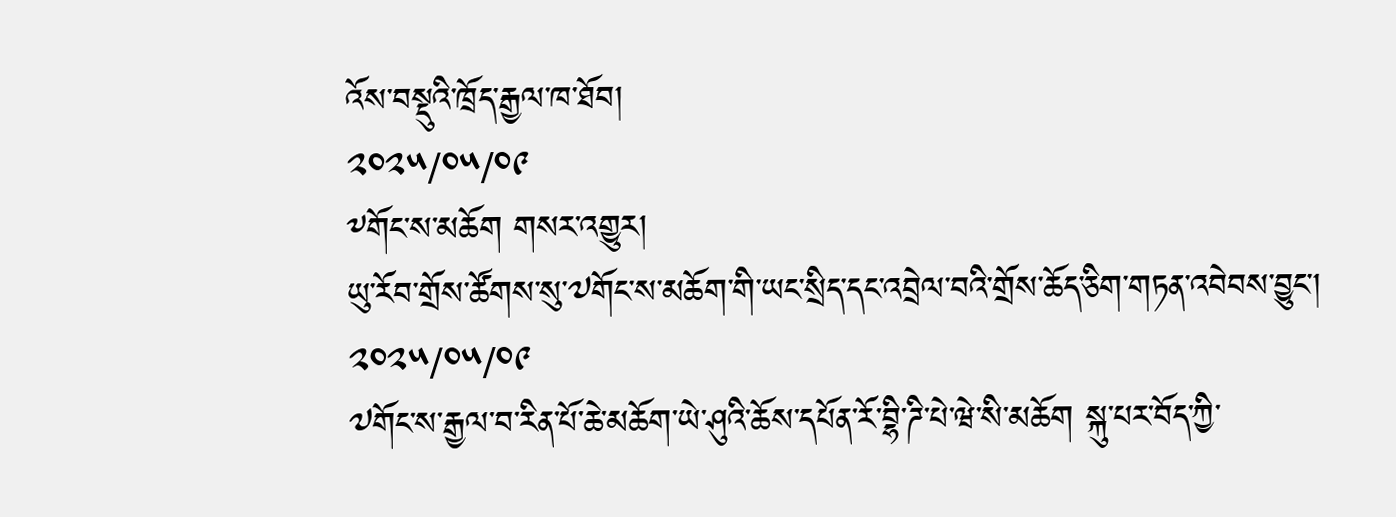འོས་བསྡུའི་ཁྲོད་རྒྱལ་ཁ་ཐོབ།
༢༠༢༥/༠༥/༠༩
༸གོང་ས་མཆོག གསར་འགྱུར།
ཡུ་རོབ་གྲོས་ཚོགས་སུ་༧གོང་ས་མཆོག་གི་ཡང་སྲིད་དང་འབྲེལ་བའི་གྲོས་ཆོད་ཅིག་གཏན་འབེབས་བྱུང་།
༢༠༢༥/༠༥/༠༩
༧གོང་ས་རྒྱལ་བ་རིན་པོ་ཆེ་མཆོག་ཡེ་ཤུའི་ཆོས་དཔོན་རོ་བྷི་ཌི་པེ་ཝེ་སི་མཆོག སྐུ་པར་བོད་ཀྱི་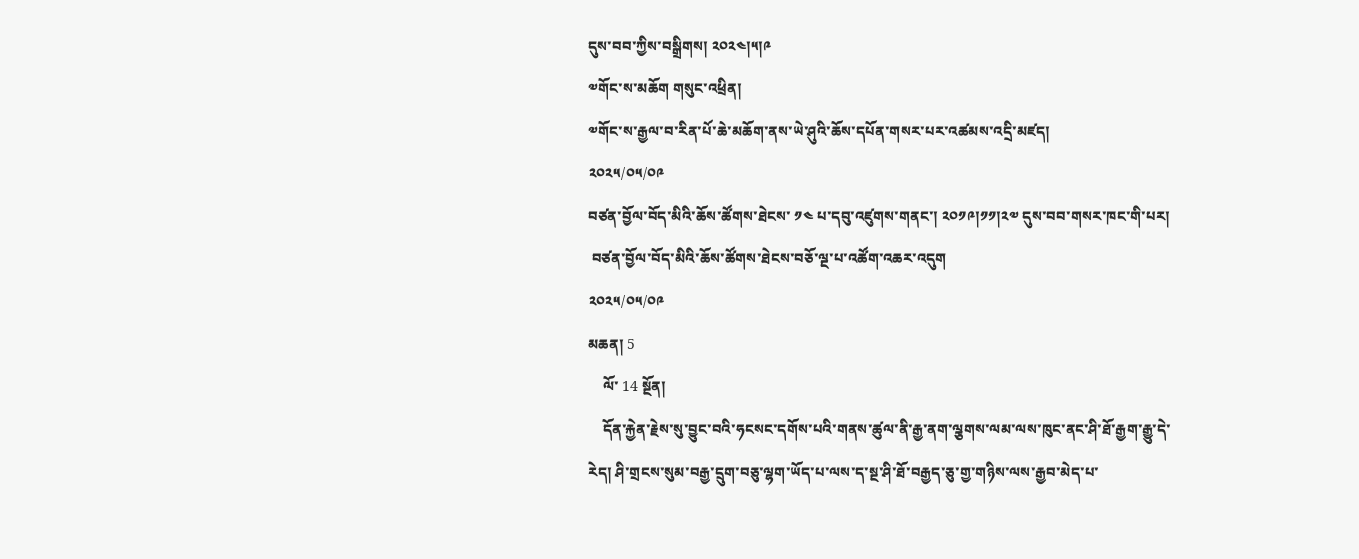དུས་བབ་ཀྱིས་བསྒྲིགས། ༢༠༢༤།༥།༩
༧གོང་ས་མཆོག གསུང་འཕྲིན།
༧གོང་ས་རྒྱལ་བ་རིན་པོ་ཆེ་མཆོག་ནས་ཡེ་ཤུའི་ཆོས་དཔོན་གསར་པར་འཚམས་འདྲི་མཛད།
༢༠༢༥/༠༥/༠༩
བཙན་བྱོལ་བོད་མིའི་ཆོས་ཚོགས་ཐེངས་ ༡༤ པ་དབུ་འཛུགས་གནང་། ༢༠༡༩།༡༡།༢༧ དུས་བབ་གསར་ཁང་གི་པར།
 བཙན་བྱོལ་བོད་མིའི་ཆོས་ཚོགས་ཐེངས་བཅོ་ལྔ་པ་འཚོག་འཆར་འདུག
༢༠༢༥/༠༥/༠༩
མཆན། 5
    ལོ་ 14 སྔོན།
    དོན་རྐྱེན་རྗེས་སུ་བྱུང་བའི་ཧངསང་དགོས་པའི་གནས་ཚུལ་ནི་རྒྱ་ནག་ལྕགས་ལམ་ལས་ཁུང་ནང་ཤི་ཐོ་རྒྱག་རྒྱུ་དེ་རེད། ཤི་གྲངས་སུམ་བརྒྱ་དྲུག་བཅུ་ལྷག་ཡོད་པ་ལས་ད་སྔ་ཤི་ཐོ་བརྒྱད་ཅུ་གྱ་གཉིས་ལས་རྒྱབ་མེད་པ་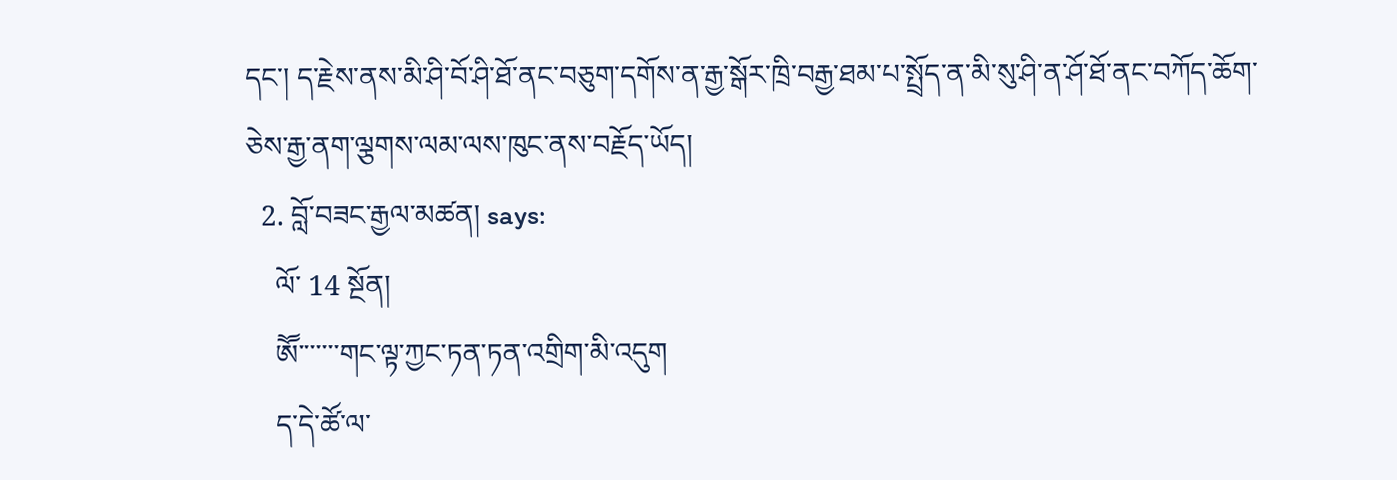དང་། ད་རྗེས་ནས་མི་ཤི་བོ་ཤི་ཐོ་ནང་བཅུག་དགོས་ན་རྒྱ་སྒོར་ཁྲི་བརྒྱ་ཐམ་པ་སྤྲོད་ན་མི་སུ་ཤི་ན་ཤོ་ཐོ་ནང་བཀོད་ཆོག་ཅེས་རྒྱ་ནག་ལྕགས་ལམ་ལས་ཁུང་ནས་བརྗོད་ཡོད།
  2. བློ་བཟང་རྒྱལ་མཚན། says:
    ལོ་ 14 སྔོན།
    ཨཽ་་་་་་་གང་ལྟ་ཀྱང་ཏན་ཏན་འགྲིག་མི་འདུག
    ད་དེ་ཚོ་ལ་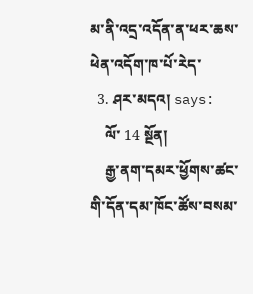མ་ནི་འདྲ་འདོན་ན་ཕར་ཆས་ཕེན་འདོག་ཁ་པོ་རེད་
  3. ཤར་མདའ། says:
    ལོ་ 14 སྔོན།
    རྒྱ་ནག་དམར་ཕྱོགས་ཚང་གི་དོན་དམ་ཁོང་ཚོས་བསམ་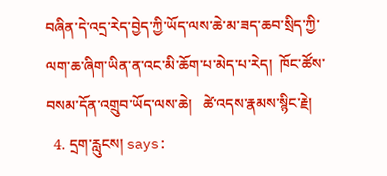བཞིན་དེ་འདྲ་རེད་བྱེད་ཀྱི་ཡོད་ལས་ཆེ་མ་ཟད་ཆབ་སྲིད་ཀྱི་ལག་ཆ་ཞིག་ཡིན་ན་འང་མི་ཆོག་པ་མེད་པ་རེད།  ཁོང་ཚོས་བསམ་དོན་འགྲུབ་ཡོད་ལས་ཆེ།   ཚེ་འདས་རྣམས་སྙིང་རྗེ།
  4. དྲག་རླུངས། says: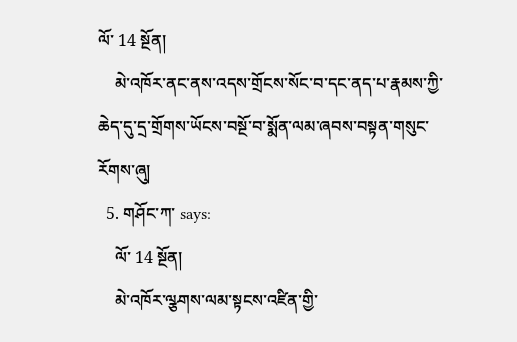ལོ་ 14 སྔོན།
    མེ་འཁོར་ནང་ནས་འདས་གྲོངས་སོང་བ་དང་ནད་པ་རྣམས་ཀྱི་ཆེད་དུ་དྲ་གྲོགས་ཡོངས་བསྔོ་བ་སྨོན་ལམ་ཞབས་བསྟན་གསུང་རོགས་ཞུ།
  5. གཤོང་ཀ་ says:
    ལོ་ 14 སྔོན།
    མེ་འཁོར་ལྩགས་ལམ་སྟངས་འཛིན་གྱི་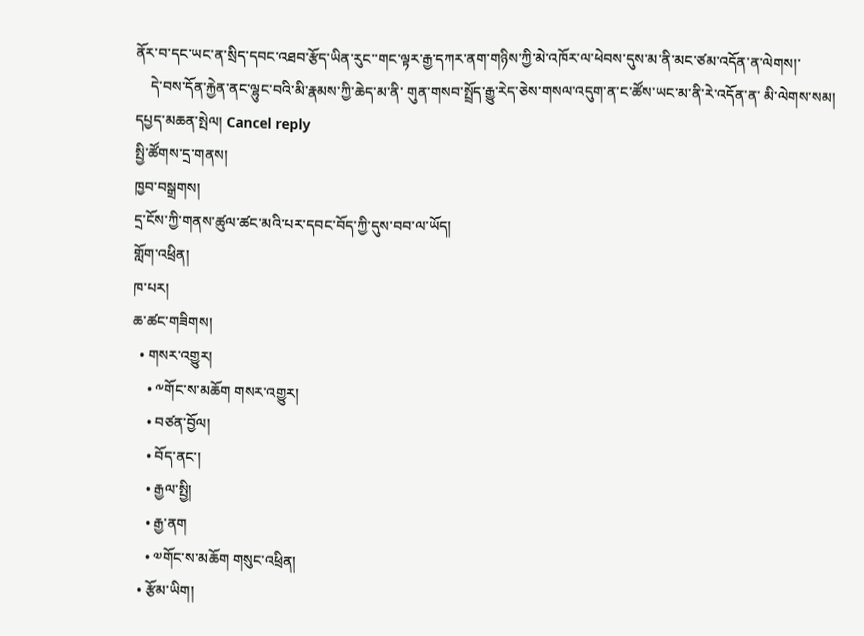ནོར་བ་དང་ཡང་ན་སྲིད་དབང་འཐབ་རྩོད་ཡིན་རུང་་གང་ལྟར་རྒྱ་དཀར་ནག་གཉིས་ཀྱི་མེ་འཁོར་ལ་ཕེབས་དུས་མ་ནི་མང་ཙམ་འདོན་ན་ལེགས།་
    དེ་བས་དོན་རྐྱེན་ནང་ལྷུང་བའི་མི་རྣམས་ཀྱི་ཆེད་མ་ནི་ གུན་གསབ་སྤྲོད་རྒྱུ་རེད་ཅེས་གསལ་འདུག་ན་ང་ཚོས་ཡང་མ་ནི་རེ་འདོན་ན་ མི་ལེགས་སམ།
དཔྱད་མཆན་སྤེལ། Cancel reply
སྤྱི་ཚོགས་དྲ་གནས།
ཁྱབ་བསྒྲགས།
དྲ་ངོས་ཀྱི་གནས་ཚུལ་ཚང་མའི་པར་དབང་བོད་ཀྱི་དུས་བབ་ལ་ཡོད།
གློག་འཕྲིན།
ཁ་པར།
ཆ་ཚང་གཟིགས།
  • གསར་འགྱུར།
    • ༸གོང་ས་མཆོག གསར་འགྱུར།
    • བཙན་བྱོལ།
    • བོད་ནང་།
    • རྒྱལ་སྤྱི།
    • རྒྱ་ནག
    • ༧གོང་ས་མཆོག གསུང་འཕྲིན།
  • རྩོམ་ཡིག།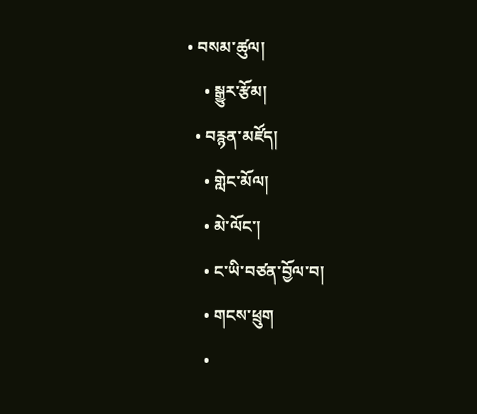• བསམ་ཚུལ།
    • སྒྱུར་རྩོམ།
  • བརྙན་མཛོད།
    • གླེང་མོལ།
    • མེ་ལོང་།
    • ང་ཡི་བཙན་བྱོལ་བ།
    • གངས་ཕྲུག
    •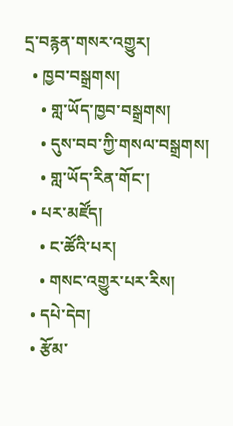དྲ་བརྙན་གསར་འགྱུར།
  • ཁྱབ་བསྒྲགས།
    • གླ་ཡོད་ཁྱབ་བསྒྲགས།
    • དུས་བབ་ཀྱི་གསལ་བསྒྲགས།
    • གླ་ཡོད་རིན་གོང་།
  • པར་མཛོད།
    • ང་ཚོའི་པར།
    • གསང་འགྱུར་པར་རིས།
  • དཔེ་དེབ།
  • རྩོམ་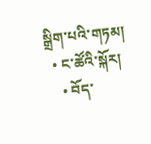སྒྲིག་པའི་གཏམ།
  • ང་ཚོའི་སྐོར།
    • བོད་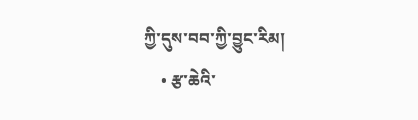ཀྱི་དུས་བབ་ཀྱི་བྱུང་རིམ།
    • རྩ་ཆེའི་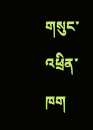གསུང་འཕྲིན་ཁག